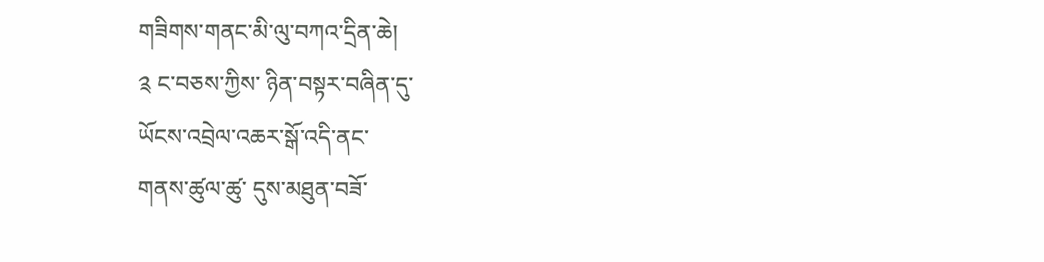གཟིགས་གནང་མི་ལུ་བཀའ་དྲིན་ཆེ།
༉ ང་བཅས་ཀྱིས་ ཉིན་བསྟར་བཞིན་དུ་
ཡོངས་འབྲེལ་འཆར་སྒོ་འདི་ནང་
གནས་ཚུལ་ཚུ་ དུས་མཐུན་བཟོ་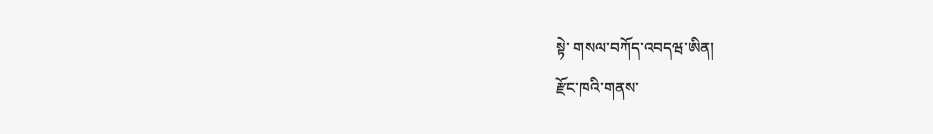སྟེ་ གསལ་བཀོད་འབདཝ་ཨིན།
རྫོང་ཁའི་གནས་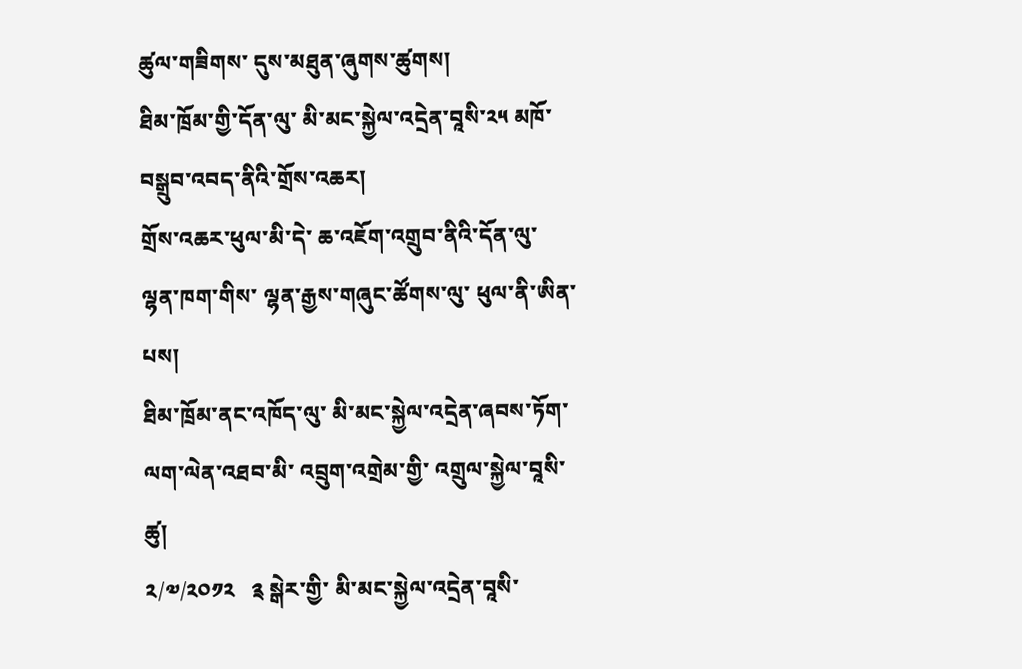ཚུལ་གཟིགས་ དུས་མཐུན་ཞུགས་ཚུགས།
ཐིམ་ཁྲོམ་གྱི་དོན་ལུ་ མི་མང་སྐྱེལ་འདྲེན་བཱསི་༢༥ མཁོ་བསྒྲུབ་འབད་ནིའི་གྲོས་འཆར།
གྲོས་འཆར་ཕུལ་མི་དེ་ ཆ་འཇོག་འགྲུབ་ནིའི་དོན་ལུ་ ལྷན་ཁག་གིས་ ལྷན་རྒྱས་གཞུང་ཚོགས་ལུ་ ཕུལ་ནི་ཨིན་པས།
ཐིམ་ཁྲོམ་ནང་འཁོད་ལུ་ མི་མང་སྐྱེལ་འདྲེན་ཞབས་ཏོག་ ལག་ལེན་འཐབ་མི་ འབྲུག་འགྲེམ་གྱི་ འགྲུལ་སྐྱེལ་བཱསི་ཚུ།
༢/༧/༢༠༡༢   ༉ སྒེར་གྱི་ མི་མང་སྐྱེལ་འདྲེན་བཱསི་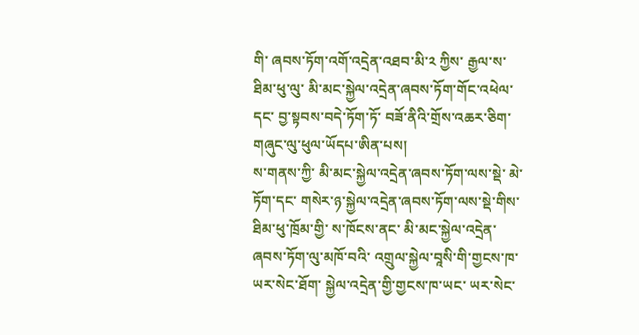གི་ ཞབས་ཏོག་འགོ་འདྲེན་འཐབ་མི་༢ ཀྱིས་ རྒྱལ་ས་ཐིམ་ཕུ་ལུ་ མི་མང་སྐྱེལ་འདྲེན་ཞབས་ཏོག་གོང་འཕེལ་དང་ བྱ་སྟབས་བདེ་ཏོག་ཏོ་ བཟོ་ནིའི་གྲོས་འཆར་ཅིག་ གཞུང་ལུ་ཕུལ་ཡོདཔ་ཨིན་པས།
ས་གནས་ཀྱི་ མི་མང་སྐྱེལ་འདྲེན་ཞབས་ཏོག་ལས་སྡེ་ མེ་ཏོག་དང་ གསེར་ཉ་སྐྱེལ་འདྲེན་ཞབས་ཏོག་ལས་སྡེ་གིས་ ཐིམ་ཕུ་ཁྲོམ་གྱི་ ས་ཁོངས་ནང་ མི་མང་སྐྱེལ་འདྲེན་ཞབས་ཏོག་ལུ་མཁོ་བའི་ འགྲུལ་སྐྱེལ་བཱསི་གི་གྱངས་ཁ་ ཡར་སེང་ཐོག་ སྐྱེལ་འདྲེན་གྱི་གྱངས་ཁ་ཡང་ ཡར་སེང་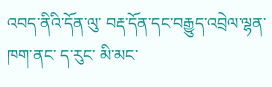འབད་ནིའི་དོན་ལུ་ བརྡ་དོན་དང་བརྒྱུད་འབྲེལ་ལྷན་ཁག་ནང་ ད་རུང་ མི་མང་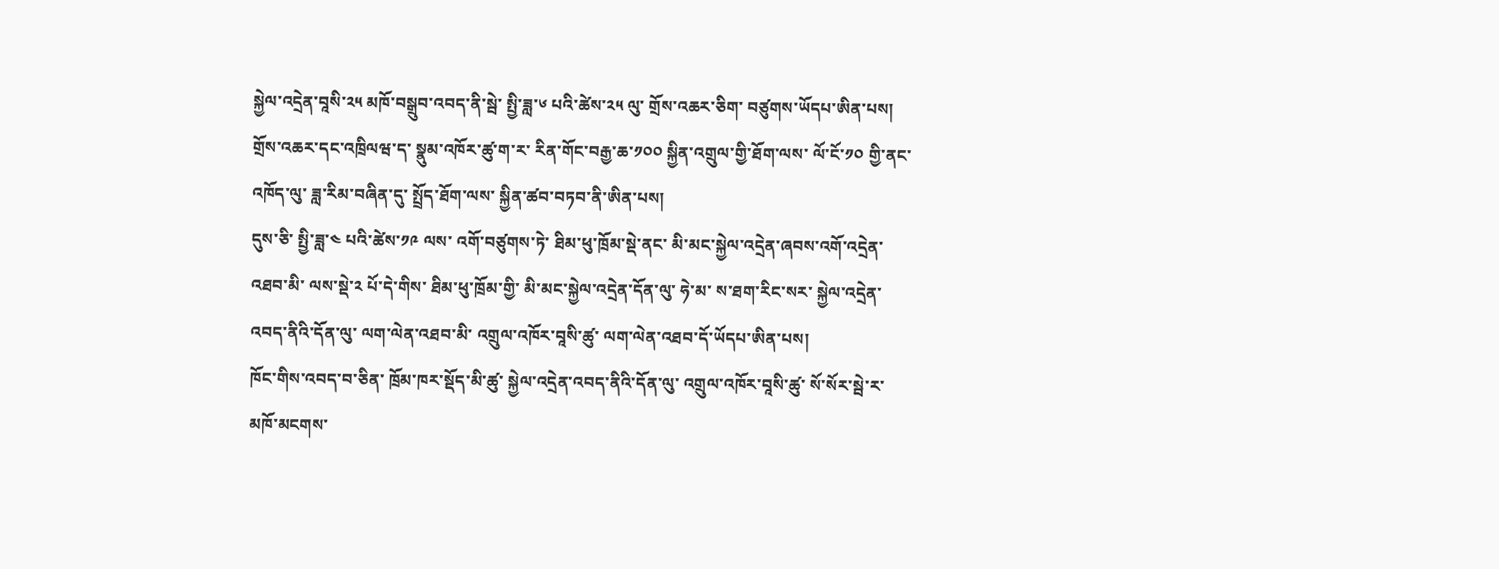སྐྱེལ་འདྲེན་བཱསི་༢༥ མཁོ་བསྒྲུབ་འབད་ནི་སྦེ་ སྤྱི་ཟླ་༦ པའི་ཚེས་༢༥ ལུ་ གྲོས་འཆར་ཅིག་ བཙུགས་ཡོདཔ་ཨིན་པས།
གྲོས་འཆར་དང་འཁྲིལཝ་ད་ སྣུམ་འཁོར་ཚུ་ག་ར་ རིན་གོང་བརྒྱ་ཆ་༡༠༠ སྐྱིན་འགྲུལ་གྱི་ཐོག་ལས་ ལོ་ངོ་༡༠ གྱི་ནང་འཁོད་ལུ་ ཟླ་རིམ་བཞིན་དུ་ སྤྲོད་ཐོག་ལས་ སྐྱིན་ཚབ་བཏབ་ནི་ཨིན་པས།
དུས་ཅི་ སྤྱི་ཟླ་༤ པའི་ཚེས་༡༩ ལས་ འགོ་བཙུགས་ཏེ་ ཐིམ་ཕུ་ཁྲོམ་སྡེ་ནང་ མི་མང་སྐྱེལ་འདྲེན་ཞབས་འགོ་འདྲེན་འཐབ་མི་ ལས་སྡེ་༢ པོ་དེ་གིས་ ཐིམ་ཕུ་ཁྲོམ་གྱི་ མི་མང་སྐྱེལ་འདྲེན་དོན་ལུ་ ཧེ་མ་ ས་ཐག་རིང་སར་ སྐྱེལ་འདྲེན་འབད་ནིའི་དོན་ལུ་ ལག་ལེན་འཐབ་མི་ འགྲུལ་འཁོར་བཱསི་ཚུ་ ལག་ལེན་འཐབ་དོ་ཡོདཔ་ཨིན་པས།
ཁོང་གིས་འབད་བ་ཅིན་ ཁྲོམ་ཁར་སྡོད་མི་ཚུ་ སྐྱེལ་འདྲེན་འབད་ནིའི་དོན་ལུ་ འགྲུལ་འཁོར་བཱསི་ཚུ་ སོ་སོར་སྦེ་ར་ མཁོ་མངགས་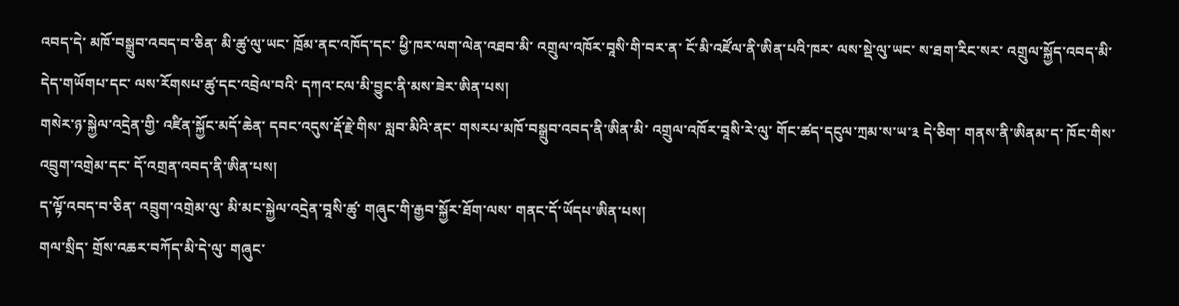འབད་དེ་ མཁོ་བསྒྲུབ་འབད་བ་ཅིན་ མི་ཚུ་ལུ་ཡང་ ཁྲོམ་ནང་འཁོད་དང་ ཕྱི་ཁར་ལག་ལེན་འཐབ་མི་ འགྲུལ་འཁོར་བཱསི་གི་བར་ན་ ངོ་མི་འཛོལ་ནི་ཨིན་པའི་ཁར་ ལས་སྡེ་ལུ་ཡང་ ས་ཐག་རིང་སར་ འགྲུལ་སྐྱོད་འབད་མི་ དེད་གཡོགཔ་དང་ ལས་རོགསཔ་ཚུ་དང་འབྲེལ་བའི་ དཀའ་ངལ་མི་བྱུང་ནི་མས་ཟེར་ཨིན་པས།
གསེར་ཉ་སྐྱེལ་འདྲེན་གྱི་ འཛིན་སྐྱོང་མདོ་ཆེན་ དབང་འདུས་རྡོ་རྗེ་གིས་ སླབ་མིའི་ནང་ གསརཔ་མཁོ་བསྒྲུབ་འབད་ནི་ཨིན་མི་ འགྲུལ་འཁོར་བཱསི་རེ་ལུ་ གོང་ཚད་དངུལ་ཀྲམ་ས་ཡ་༣ དེ་ཅིག་ གནས་ནི་ཨིནམ་ད་ ཁོང་གིས་ འབྲུག་འགྲེམ་དང་ དོ་འགྲན་འབད་ནི་ཨིན་པས།
ད་ལྟོ་འབད་བ་ཅིན་ འབྲུག་འགྲེམ་ལུ་ མི་མང་སྐྱེལ་འདྲེན་བཱསི་ཚུ་ གཞུང་གི་རྒྱབ་སྐྱོར་ཐོག་ལས་ གནང་དོ་ཡོདཔ་ཨིན་པས།
གལ་སྲིད་ གྲོས་འཆར་བཀོད་མི་དེ་ལུ་ གཞུང་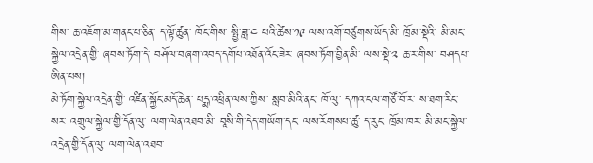གིས་ ཆ་འཇོག་མ་གནང་པ་ཅིན་ ད་ལྟོ་ཚུན་ ཁོང་གིས་ སྤྱི་ཟླ་༤ པའི་ཚེས་༡༩ ལས་འགོ་བཙུགས་ཡོད་མི་ ཁྲོམ་སྡེའི་ མི་མང་སྐྱེལ་འདྲེན་གྱི་ ཞབས་ཏོག་དེ་ བཤོལ་བཞག་འབད་དགོཔ་འཐོན་འོང་ཟེར་ ཞབས་ཏོག་བྱིན་མི་ ལས་སྡེ་༢ ཆ་ར་གིས་ བཤདཔ་ཨིན་པས།
མེ་ཏོག་སྐྱེལ་འདྲེན་གྱི་ འཛིན་སྐྱོང་མདོ་ཆེན་ པདྨ་འཕྲིན་ལས་ཀྱིས་ སླབ་མིའི་ནང་ ཁོ་ལུ་ དཀའ་ངལ་གཙོ་བོ་ར་ ས་ཐག་རིང་སར་ འགྲུལ་སྐྱེལ་གྱི་དོན་ལུ་ ལག་ལེན་འཐབ་མི་ བཱསི་གི་དེད་གཡོག་དང་ ལས་རོགསཔ་ཚུ་ ད་རུང་ ཁྲོམ་ཁར་ མི་མང་སྐྱེལ་འདྲེན་གྱི་དོན་ལུ་ ལག་ལེན་འཐབ་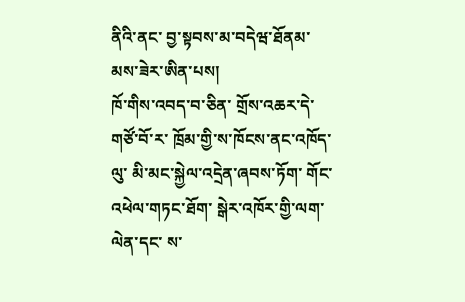ནིའི་ནང་ བྱ་སྟབས་མ་བདེཝ་ཐོནམ་མས་ཟེར་ཨིན་པས།
ཁོ་གིས་འབད་བ་ཅིན་ གྲོས་འཆར་དེ་ གཙོ་བོ་ར་ ཁྲོམ་གྱི་ས་ཁོངས་ནང་འཁོད་ལུ་ མི་མང་སྐྱེལ་འདྲེན་ཞབས་ཏོག་ གོང་འཕེལ་གཏང་ཐོག་ སྒེར་འཁོར་གྱི་ལག་ལེན་དང་ ས་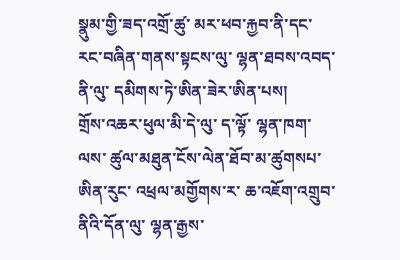སྣུམ་གྱི་ཟད་འགྲོ་ཚུ་ མར་ཕབ་རྐྱབ་ནི་དང་ རང་བཞིན་གནས་སྟངས་ལུ་ ལྷན་ཐབས་འབད་ནི་ལུ་ དམིགས་ཏེ་ཨིན་ཟེར་ཨིན་པས།
གྲོས་འཆར་ཕུལ་མི་དེ་ལུ་ ད་ལྟོ་ ལྷན་ཁག་ལས་ ཚུལ་མཐུན་ངོས་ལེན་ཐོབ་མ་ཚུགསཔ་ཨིན་རུང་ འཕྲལ་མགྱོགས་ར་ ཆ་འཇོག་འགྲུབ་ནིའི་དོན་ལུ་ ལྷན་རྒྱས་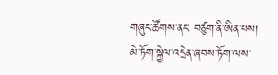གཞུང་ཚོགས་ནང་ བཙུག་ནི་ཨིན་པས།
མེ་ཏོག་སྐྱེལ་འདྲེན་ཞབས་ཏོག་ལས་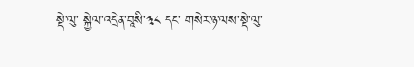སྡེ་ལུ་ སྐྱེལ་འདྲེན་བཱསི་༣༨ དང་ གསེར་ཉ་ལས་སྡེ་ལུ་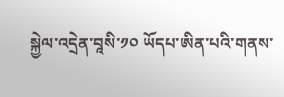སྐྱེལ་འདྲེན་བཱསི་༡༠ ཡོདཔ་ཨིན་པའི་གནས་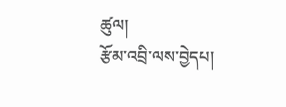ཚུལ།
རྩོམ་འབྲི་ལས་བྱེདཔ།